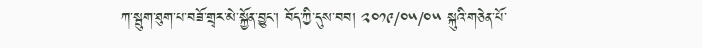ཀ་སྦུག་ཐུག་པ་བཟོ་གྲྭར་མེ་སྐྱོན་བྱུང་། བོད་ཀྱི་དུས་བབ། ༢༠༡༩/༠༥/༠༥ སྐུའི་གཅེན་པོ་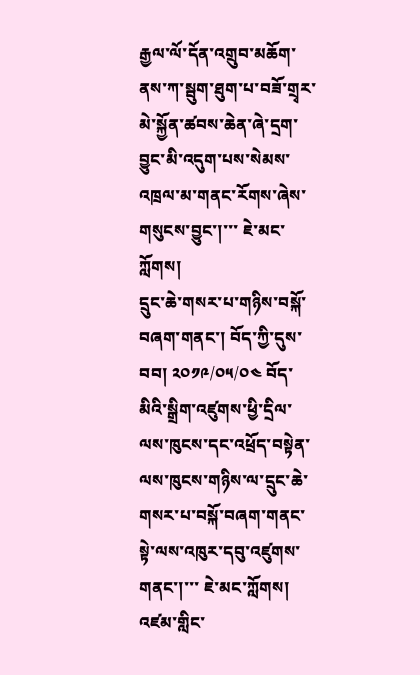རྒྱལ་ལོ་དོན་འགྲུབ་མཆོག་ནས་ཀ་སྦུག་ཐུག་པ་བཟོ་གྲྭར་མེ་སྐྱོན་ཚབས་ཆེན་ཞེ་དྲག་བྱུང་མི་འདུག་པས་སེམས་འཁྲལ་མ་གནང་རོགས་ཞེས་གསུངས་བྱུང་།་་་ ཇེ་མང་ཀློགས།
དྲུང་ཆེ་གསར་པ་གཉིས་བསྐོ་བཞག་གནང་། བོད་ཀྱི་དུས་བབ། ༢༠༡༩/༠༥/༠༤ བོད་མིའི་སྒྲིག་འཛུགས་ཕྱི་དྲིལ་ལས་ཁུངས་དང་འཕྲོད་བསྟེན་ལས་ཁུངས་གཉིས་ལ་དྲུང་ཆེ་གསར་པ་བསྐོ་བཞག་གནང་སྟེ་ལས་འཁུར་དབུ་འཛུགས་གནང་།་་་ ཇེ་མང་ཀློགས།
འཛམ་གླིང་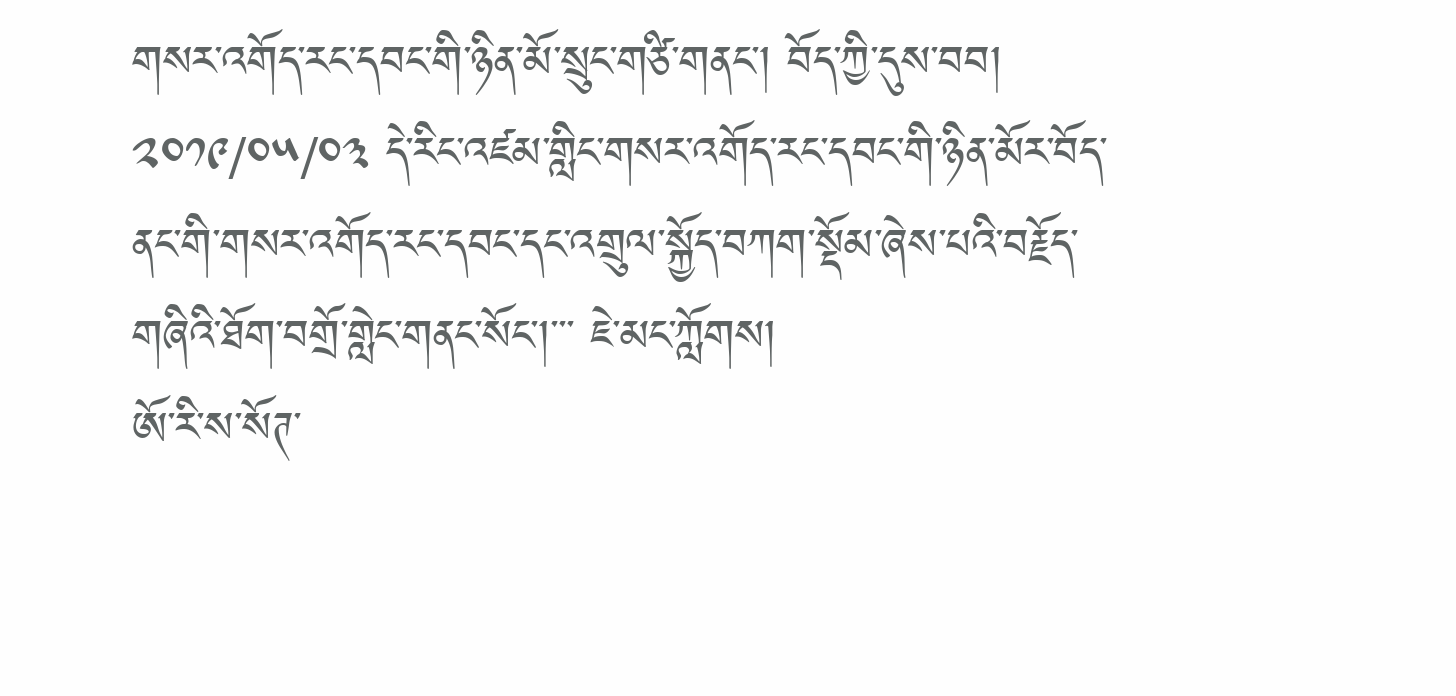གསར་འགོད་རང་དབང་གི་ཉིན་མོ་སྲུང་གཙི་གནང་། བོད་ཀྱི་དུས་བབ། ༢༠༡༩/༠༥/༠༣ དེ་རིང་འཛམ་གླིང་གསར་འགོད་རང་དབང་གི་ཉིན་མོར་བོད་ནང་གི་གསར་འགོད་རང་དབང་དང་འགྲུལ་སྐྱོད་བཀག་སྡོམ་ཞེས་པའི་བརྗོད་གཞིའི་ཐོག་བགྲོ་གླེང་གནང་སོང་།་་་ ཇེ་མང་ཀློགས།
ཨོ་རི་ས་སོཊ་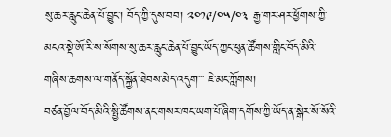སུ་ཆར་རླུང་ཆེན་པོ་བྱུང་། བོད་ཀྱི་དུས་བབ། ༢༠༡༩/༠༥/༠༣ རྒྱ་གར་ཤར་ཕྱོགས་ཀྱི་མངའ་སྡེ་ཨོ་རི་ས་སོགས་སུ་ཆར་རླུང་ཆེན་པོ་བྱུང་ཡོད་ཀྱང་ཕུན་ཚོགས་གླིང་བོད་མིའི་གཞིས་ཆགས་ལ་གནོད་སྐྱོན་ཐེབས་མེད་འདུག་་་ ཇེ་མང་ཀློགས།
བཙན་བྱོལ་བོད་མིའི་སྤྱི་ཚོགས་ནང་གསར་ཁང་ཡག་པོ་ཞིག་དགོས་ཀྱི་ཡོད་ན་སྒེར་སོ་སོའི་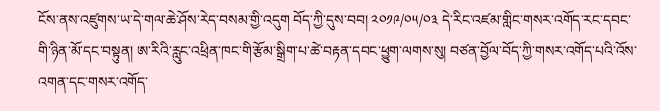ངོས་ནས་འཛུགས་ཡ་དེ་གལ་ཆེ་ཤོས་རེད་བསམ་གྱི་འདུག བོད་ཀྱི་དུས་བབ། ༢༠༡༩/༠༥/༠༣ དེ་རིང་འཛམ་གླིང་གསར་འགོད་རང་དབང་གི་ཉིན་མོ་དང་བསྟུན། ཨ་རིའི་རླུང་འཕྲིན་ཁང་གི་རྩོམ་སྒྲིག་པ་ཚེ་བརྟན་དབང་ཕྱུག་ལགས་སུ། བཙན་བྱོལ་བོད་ཀྱི་གསར་འགོད་པའི་འོས་འགན་དང་གསར་འགོད་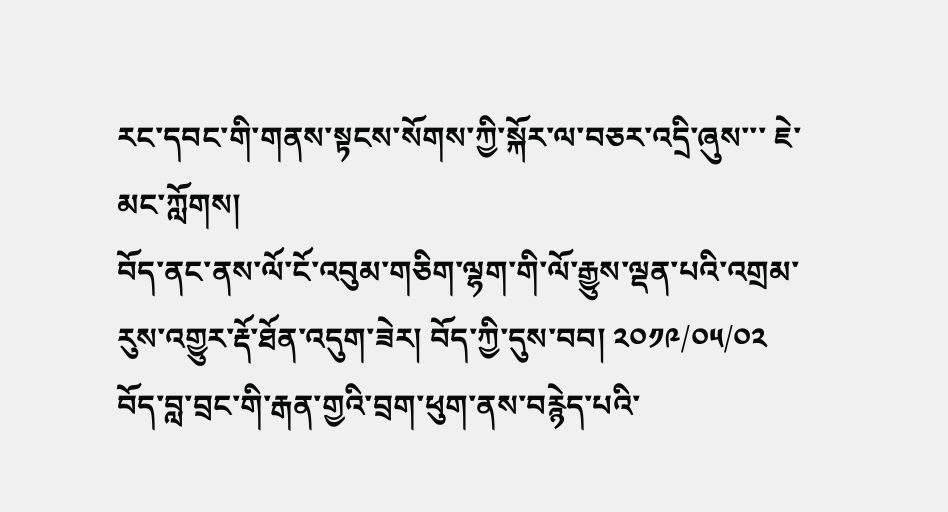རང་དབང་གི་གནས་སྟངས་སོགས་ཀྱི་སྐོར་ལ་བཅར་འདྲི་ཞུས་་་ ཇེ་མང་ཀློགས།
བོད་ནང་ནས་ལོ་ངོ་འབུམ་གཅིག་ལྷག་གི་ལོ་རྒྱུས་ལྡན་པའི་འགྲམ་རུས་འགྱུར་རྡོ་ཐོན་འདུག་ཟེར། བོད་ཀྱི་དུས་བབ། ༢༠༡༩/༠༥/༠༢ བོད་བླ་བྲང་གི་རྒན་གྱའི་བྲག་ཕུག་ནས་བརྙེད་པའི་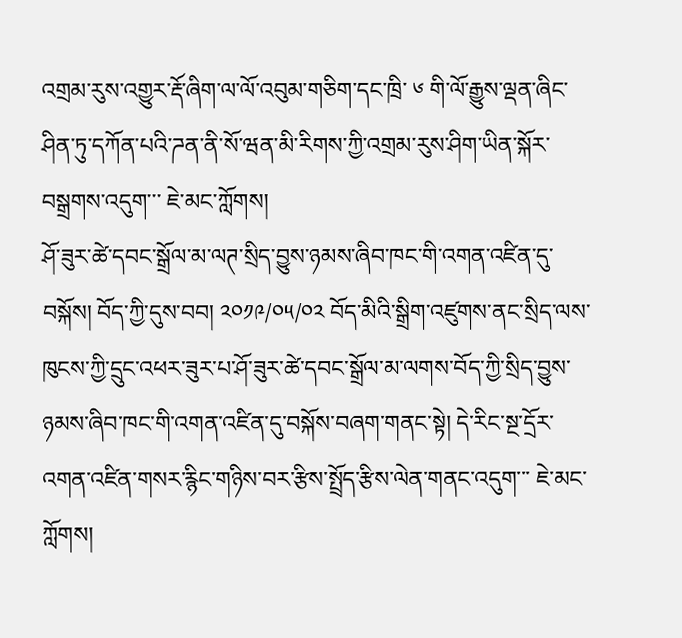འགྲམ་རུས་འགྱུར་རྡོ་ཞིག་ལ་ལོ་འབུམ་གཅིག་དང་ཁྲི་ ༦ གི་ལོ་རྒྱུས་ལྡན་ཞིང་ཤིན་ཏུ་དཀོན་པའི་ཌན་ནི་སོ་ཝན་མི་རིགས་ཀྱི་འགྲམ་རུས་ཤིག་ཡིན་སྐོར་བསྒྲགས་འདུག་་་ ཇེ་མང་ཀློགས།
ཤོ་ཟུར་ཚེ་དབང་སྒྲོལ་མ་ལཊ་སྲིད་བྱུས་ཉམས་ཞིབ་ཁང་གི་འགན་འཛིན་དུ་བསྐོས། བོད་ཀྱི་དུས་བབ། ༢༠༡༩/༠༥/༠༢ བོད་མིའི་སྒྲིག་འཛུགས་ནང་སྲིད་ལས་ཁུངས་ཀྱི་དྲུང་འཕར་ཟུར་པ་ཤོ་ཟུར་ཚེ་དབང་སྒྲོལ་མ་ལགས་བོད་ཀྱི་སྲིད་བྱུས་ཉམས་ཞིབ་ཁང་གི་འགན་འཛིན་དུ་བསྐོས་བཞག་གནང་སྟེ། དེ་རིང་སྔ་དྲོར་འགན་འཛིན་གསར་རྙིང་གཉིས་བར་རྩིས་སྤྲོད་རྩིས་ལེན་གནང་འདུག་་་ ཇེ་མང་ཀློགས།